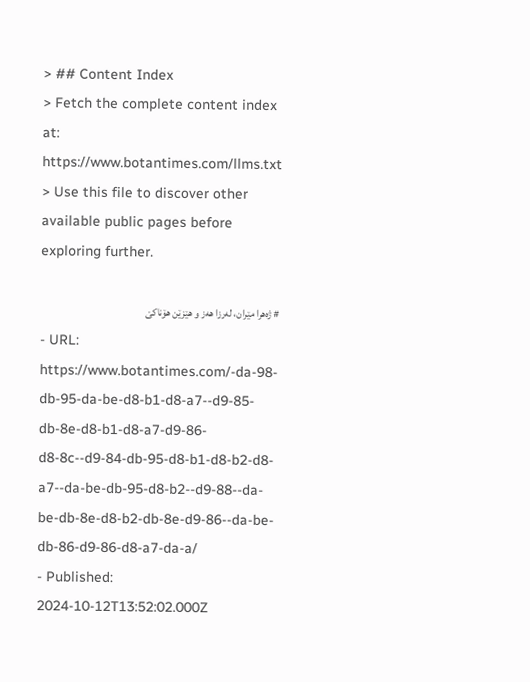> ## Content Index
> Fetch the complete content index at: https://www.botantimes.com/llms.txt
> Use this file to discover other available public pages before exploring further.

# ژەھرا مێران، لەرزا ھەز و ھێزێن ھۆناکێ
- URL: https://www.botantimes.com/-da-98-db-95-da-be-d8-b1-d8-a7--d9-85-db-8e-d8-b1-d8-a7-d9-86-d8-8c--d9-84-db-95-d8-b1-d8-b2-d8-a7--da-be-db-95-d8-b2--d9-88--da-be-db-8e-d8-b2-db-8e-d9-86--da-be-db-86-d9-86-d8-a7-da-a/
- Published: 2024-10-12T13:52:02.000Z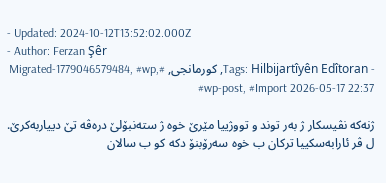- Updated: 2024-10-12T13:52:02.000Z
- Author: Ferzan Şêr
- Tags: Hilbijartîyên Edîtoran, کورمانجی, #Migrated-1779046579484, #wp, #wp-post, #Import 2026-05-17 22:37

ژنەکە نڤیسکار ژ بەر توند و تووژییا مێرێ خوە ژ ستەنبۆلێ درەڤە تێ دییاربەکرێ. ل ڤر ئارابەسکییا ترکان ب خوە سەرۆبنۆ دکە کو ب سالان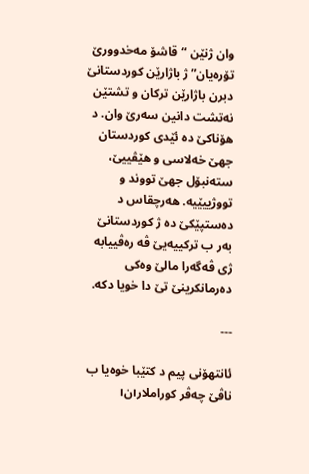وان ژنێن “قاشۆ مەخدوورێ تۆرەیان” ژ باژارێن کوردستانێ دبرن باژارێن ترکان و تشتێن نەتشت دانین سەرێ وان. د ھۆناکێ دە ئێدی کوردستان جھێ خەلاسی و ھێڤییێ، ستەنبۆل جھێ تووند و تووژییێیە. ھەرچقاس د دەستپێکێ دە ژ کوردستانێ بەر ب ترکییەیێ ڤە رەڤییابە ژی ڤەگەرا مالێ وەکی دەرمانکرینێ تێ دا خویا دکە.

---

ئانتھۆنی پیم د کتێبا خوەیا ب ناڤێ چەڤر کوراملارıنı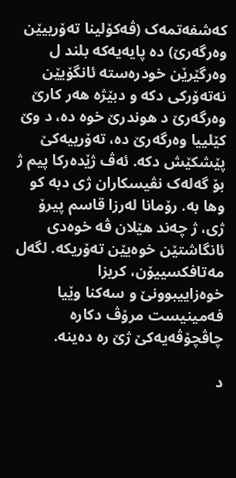کەشفەتمەک (ڤەکۆلینا تەۆرییێن وەرگەرێ) دە پایەیەکە بلند ل وەرگێرێن خودرەستە ئانگۆیێن نەتەۆرکی دکە و دبێژە ھەر کارێ وەرگەرێ د ھوندرێ خوە دە، د وێ کێلییا وەرگەرێ دە، تەۆرییەکێ پێشکێش دکە. ئەڤ ژێدەرکا پیم ژ بۆ گەلەک نڤیسکاران ژی دبە کو وھا بە. رۆمانا لەرزا قاسم پیرۆ ژی، ژ چەند ھێلان ڤە خوەدی ئانگاشتێن خوەیێن تەۆریکە. لگەل مەتافکسییۆن، کریزا خوەزاییبوونێ و سەکنا وێیا فەمینیست مرۆڤ دکارە چاڤچۆڤەیەکێ ژێ رە دەینە.

د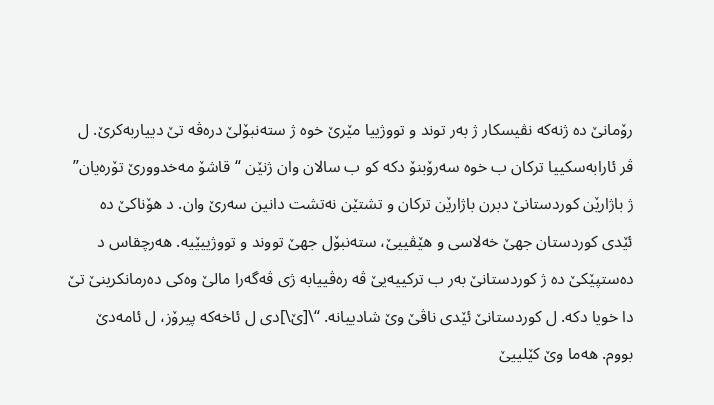رۆمانێ دە ژنەکە نڤیسکار ژ بەر توند و تووژییا مێرێ خوە ژ ستەنبۆلێ درەڤە تێ دییاربەکرێ. ل ڤر ئارابەسکییا ترکان ب خوە سەرۆبنۆ دکە کو ب سالان وان ژنێن “قاشۆ مەخدوورێ تۆرەیان” ژ باژارێن کوردستانێ دبرن باژارێن ترکان و تشتێن نەتشت دانین سەرێ وان. د ھۆناکێ دە ئێدی کوردستان جھێ خەلاسی و ھێڤییێ، ستەنبۆل جھێ تووند و تووژییێیە. ھەرچقاس د دەستپێکێ دە ژ کوردستانێ بەر ب ترکییەیێ ڤە رەڤییابە ژی ڤەگەرا مالێ وەکی دەرمانکرینێ تێ دا خویا دکە. ل کوردستانێ ئێدی ناڤێ وێ شادییانە. “\[ێ\]دی ل ئاخەکە پیرۆز، ل ئامەدێ بووم. ھەما وێ کێلییێ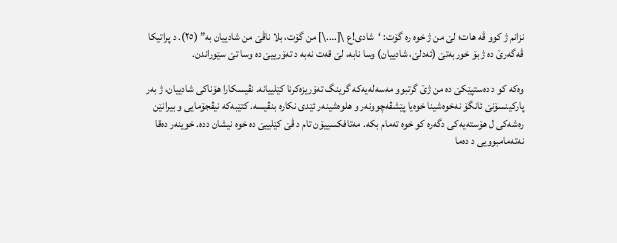نزانم ژ کوو ڤە ھات؛ لێ من ژ خوە رە گۆت: ‘شادی!ع \[….\] من گۆت، بلا ناڤێ من شادییان بە” (٢٥). د پراتیکا ڤەگەرێ دە ژ بۆ خوربەتێ (ئەدلێ، شادییان) وسا نابە، لێ قەت نەبە د تەۆرییێ دە وسا تێ سێوراندن.

وەکە کو د دەستپێکێ دە من ژێ گرتبوو مەسەلەیەکە گرینگ تەۆریزەکرنا کێلییانە. نڤیسکارا ھۆناکی شادییان، ژ بەر پارکینسۆنێ ئانگۆ نەخوەشینا خوەیا پێشڤەچوونەر و ھلوەشینەر ئێدی نکارە بنڤیسە. کتێبەکە نیڤجۆمایی و بیرانێن رەشەکی ل ھۆستەیەکی دگەرە کو خوە تەمام بکە. مەتافکسییۆن تام د ڤێ کێلییێ دە خوە نیشان ددە. خوینەر دەقا نەتەمامبوویی د دەما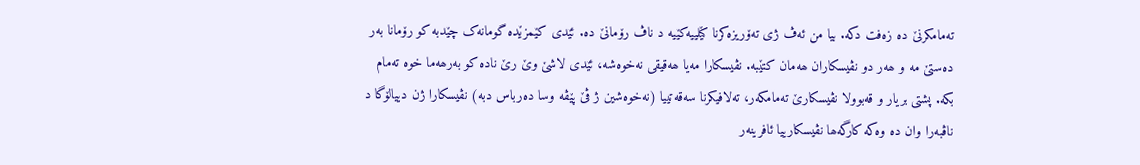تەمامکرنێ دە زەفت دکە. بیا من ئەڤ ژی تەۆریزەکرنا کێلییەکێیە د ناڤ رۆمانێ دە. ئێدی کێمزێدە گومانەک چێدبە کو رۆمانا بەر دەستێ مە و ھەر دو نڤیسکاران ھەمان کتێبە. نڤیسکارا مەیا ھەقیقی نەخوەشە، ئێدی لاشێ وێ رێ نادە کو بەرھەما خوە تەمام بکە. پشتی بریار و قەبوولا نڤیسکارێ تەمامکەر، تەلافیکرنا سەقەتییا (نەخوەشین ژ ڤێ پێڤە وسا دەرباس دبە) نڤیسکارا ژن دییالۆگا د ناڤبەرا وان دە وەکە کارگەھا نڤیسکارییا ئافرینەر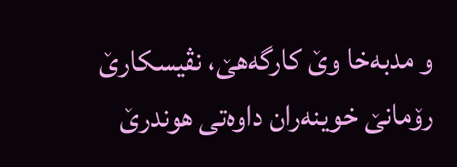و مدبەخا وێ کارگەھێ، نڤیسکارێ رۆمانێ خوینەران داوەتی ھوندرێ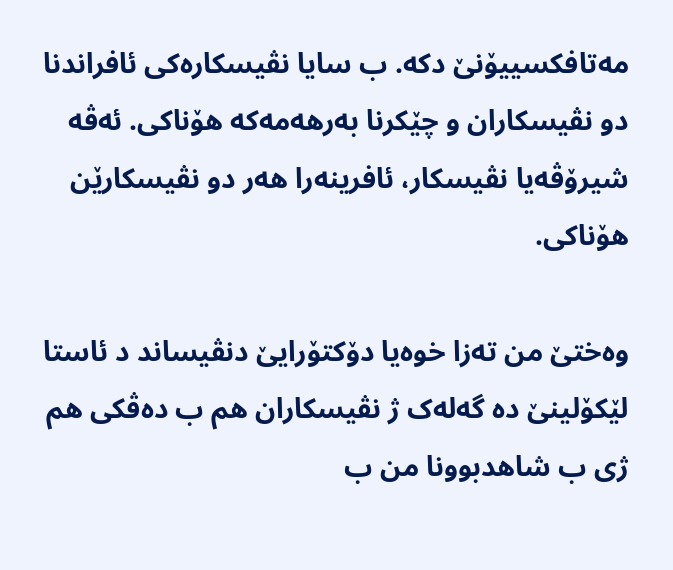مەتافکسییۆنێ دکە. ب سایا نڤیسکارەکی ئافراندنا دو نڤیسکاران و چێکرنا بەرھەمەکە ھۆناکی. ئەڤە شیرۆڤەیا نڤیسکار، ئافرینەرا ھەر دو نڤیسکارێن ھۆناکی.

وەختێ من تەزا خوەیا دۆکتۆرایێ دنڤیساند د ئاستا لێکۆلینێ دە گەلەک ژ نڤیسکاران ھم ب دەڤکی ھم ژی ب شاھدبوونا من ب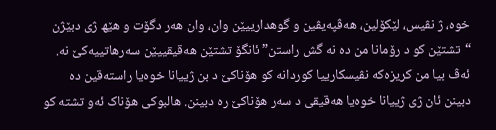خوە، ژ نڤیس، لێکۆلین، ھەڤپەیڤین و گوھدارییێن وان، وان ھەر دگۆت و ھێھ ژی دبێژن “تشتێن کو د رۆمانا من دە نە گش راستن” ئانگۆ تشتێن ھەقیقییێن سەرھاتییەکێ نە. ئەڤ بیا من کریزەکە نڤیسکارییا کوردانە کو ھۆناکێ د بن ژییانا خوەیا راستەقین دە دبینن ئان ژی ژییانا خوەیا ھەقیقی د سەر ھۆناکێ رە دبینن. ھالبوکی ھۆناک ئەو تشتە کو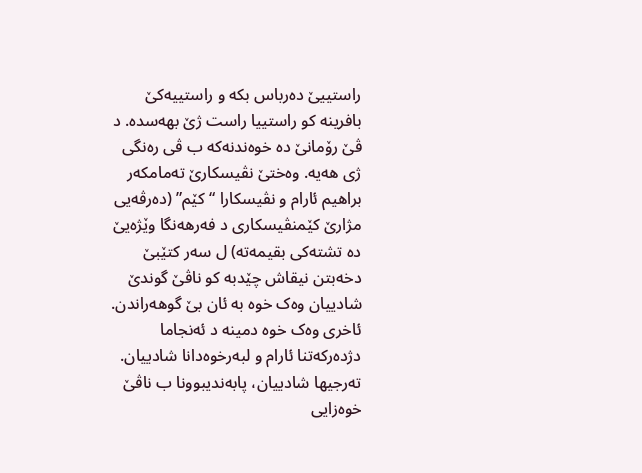راستییێ دەرباس بکە و راستییەکێ بافرینە کو راستییا راست ژێ بھەسدە. د ڤێ رۆمانێ دە خوەندنەکە ب ڤی رەنگی ژی ھەیە. وەختێ نڤیسکارێ تەمامکەر براھیم ئارام و نڤیسکارا “کێم” (دەرڤەیی مژارێ کێمنڤیسکاری د فەرھەنگا وێژەیێ دە تشتەکی بقیمەتە) ل سەر کتێبێ دخەبتن نیقاش چێدبە کو ناڤێ گوندێ شادییان وەک خوە بە ئان بێ گوھەراندن. ئاخری وەک خوە دمینە د ئەنجاما دژدەرکەتنا ئارام و لبەرخوەدانا شادییان. تەرجیھا شادییان، پابەندیبوونا ب ناڤێ خوەزایی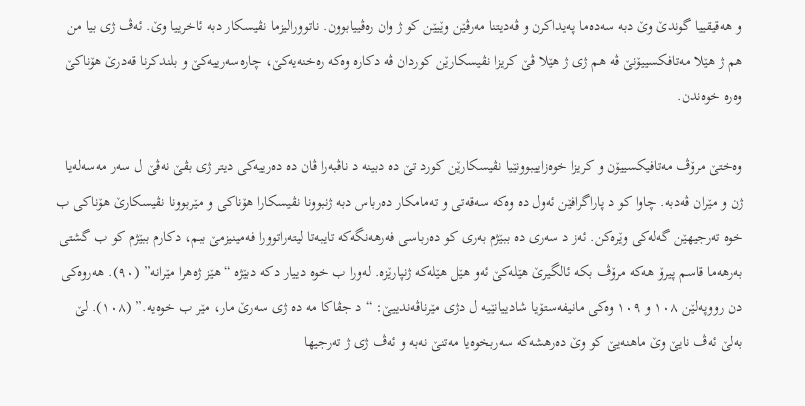و ھەقیقییا گوندێ وێ دبە سەدەما پەیداکرن و ڤەدیتنا مەرڤێن وێیێن کو ژ وان رەڤییابوون. ناتوورالیزما نڤیسکار دبە ئاخرییا وێ. ئەڤ ژی بیا من ھم ژ ھێلا مەتافکسییۆنێ ڤە ھم ژی ژ ھێلا ڤێ کریزا نڤیسکارێن کوردان ڤە دکارە وەکە رەخنەیەکێ، چارەسەرییەکێ و بلندکرنا قەدرێ ھۆناکێ وەرە خوەندن.

وەختێ مرۆڤ مەتافیکسییۆن و کریزا خوەزاییبوونێیا نڤیسکارێن کورد تێ دە دبینە د ناڤبەرا ڤان دە دەرییەکی دیتر ژی بڤێ نەڤێ ل سەر مەسەلەیا ژن و مێران ڤەدبە. چاوا کو د پاراگرافێن ئەول دە وەکە سەقەتی و تەمامکار دەرباس دبە ژنبوونا نڤیسکارا ھۆناکی و مێربوونا نڤیسکارێ ھۆناکی ب خوە تەرجیھێن گەلەکی وێرەکن. ئەز د سەری دە ببێژم بەری کو دەرباسی فەرھەنگەکە تایبەتا لیتەراتوورا فەمینیزمێ ببم، دکارم ببێژم کو ب گشتی بەرھەما قاسم پیرۆ ھەکە مرۆڤ بکە ئالگیرێ ھێلەکێ ئەو ھێل ھێلەکە ژنپارێزە. لەورا ب خوە دییار دکە دبێژە “ھێز ژەھرا مێرانە” (٩٠). ھەروەکی دن رووپەلێن ١٠٨ و ١٠٩ وەکی مانیفەستۆیا شادییانێیە ل دژی مێرناڤەندییێ: “د جڤاکا مە دە ژی سەرێ مار، مێر ب خوەیە.” (١٠٨). لێ بەلێ ئەڤ نایێ وێ ماھنەیێ کو وێ دەرھشەکە سەربخوەیا مەتنێ نەبە و ئەڤ ژی ژ تەرجیھا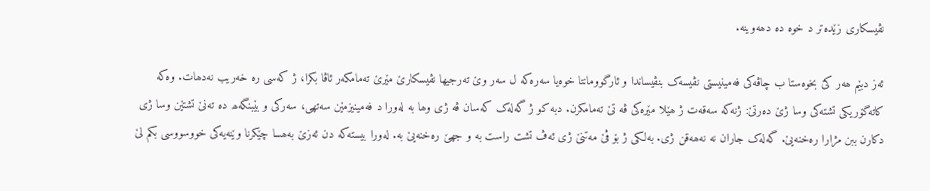نڤیسکاری زێدەتر د خوە دە دھەوینە.

ئەز دبێم ھەر کێ بخوەستا ب چاڤەکی فەمینیستی نڤیسەک بنڤیساندا و ئارگوومانتا خوەیا سەرەکە ل سەر وێ تەرجیھا نڤیسکارێ مێرێ تەمامکەر ئاڤا بکرا، ژ کەسی رە خەریب نەدھات. وەکە کاتەگۆریکی تشتەکی وسا ژێ دەرتێ: ژنەکە سەقەت ژ ھێلا مێرەکی ڤە تێ تەمامکرن. دبە کو ژ گەلەک کەسان ڤە ژی وھا بە لەورا د فەمینیزمێن سەتھی، سەرکی و بێبنگەھ دە تەنێ تشتێن وسا ژی دکارن ببن مژارا رەخنەیێ. گەلەک جاران نە نەھەقن ژی. بەلکی ژ بۆ ڤێ مەتنێ ژی ئەڤ تشت راست بە و جھێ رەخنەیێ بە. لەورا بیستەکە دن ئەزێ بەھسا چێکرنا وێنەیەکی خووسووسی بکم لێ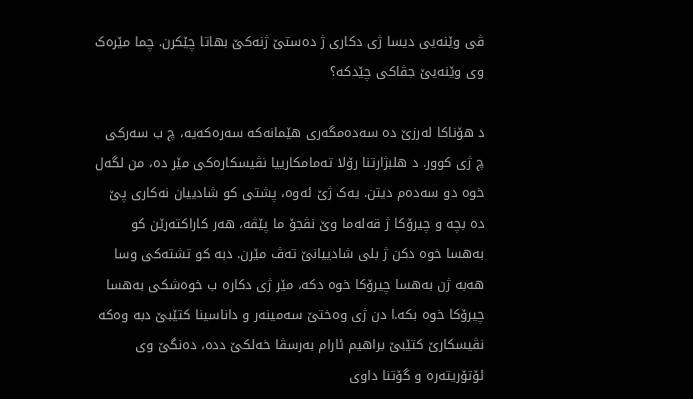ڤی وێنەیی دیسا ژی دکاری ژ دەستێ ژنەکێ بھاتا چێکرن. چما مێرەک وی وێنەیێ جڤاکی چێدکە؟

د ھۆناکا لەرزێ دە سەدەمگەری ھێمانەکە سەرەکەیە، چ ب سەرکی چ ژی کوور. د ھلبژارتنا رۆلا تەمامکارییا نڤیسکارەکی مێر دە، من لگەل خوە دو سەدەم دیتن. یەک ژێ ئەوە، پشتی کو شادییان نەکاری پێ دە بچە و چیرۆکا ژ قەلەما وێ نڤجۆ ما پێڤە، ھەر کاراکتەرێن کو بەھسا خوە دکن ژ بلی شادییانێ تەڤ مێرن. دبە کو تشتەکی وسا ھەبە ژن بەھسا چیرۆکا خوە دکە، مێر ژی دکارە ب خوەشکی بەھسا چیرۆکا خوە بکە.ا دن ژی وەختێ سەمینەر و داناسینا کتێبێ دبە وەکە نڤیسکارێ کتێبێ براھیم ئارام بەرسڤا خەلکێ ددە، دەنگێ وی ئۆتۆریتەرە و گۆتنا داوی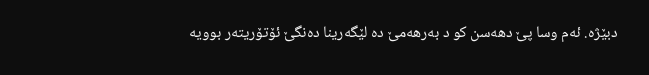دبێژە. ئەم وسا پێ دھەسن کو د بەرھەمێ دە لێگەرینا دەنگێ ئۆتۆریتەر بوویە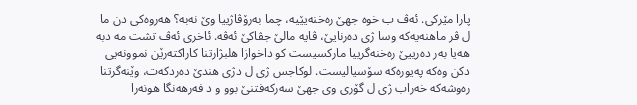پارا مێرکی. ئەڤ ب خوە جھێ رەخنەیێیە، چما بەرۆڤاژییا وێ نەبە؟ ھەروەکی دن ما ل ڤر ماھنەیەکە وسا ژی دەرنایێ، ڤایە مالێ جڤاکێ ئەڤە. ئاخری ئەڤ تشت مە دبە ھەیا بەر دەرییێ رەخنەگرییا مارکسیست کو داخوازا ھلبژارتنا کاراکتەرێن نموونەیی دکن وەکە پەیورەکە سۆسیالیست. لوکاجس ژی ل دژی ھندێ دەردکەت، وێنەگرتنا رەوشەکە خەراب ژی ل گۆری وی جھێ سەرکەفتنێ بوو و د فەرھەنگا ھونەرا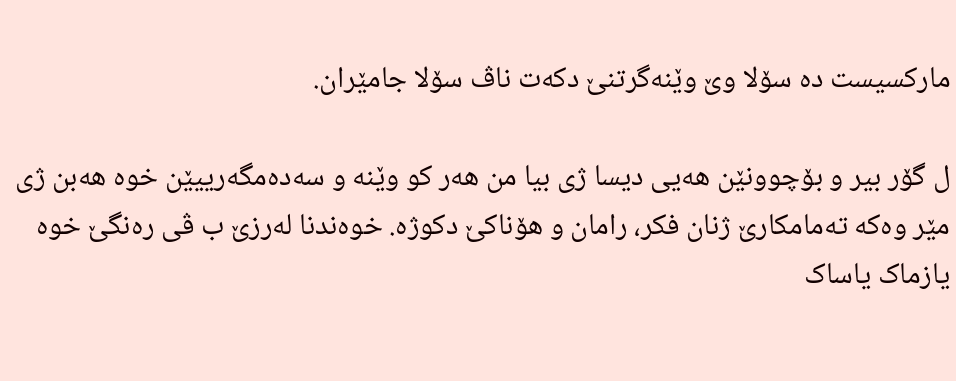مارکسیست دە سۆلا وێ وێنەگرتنێ دکەت ناڤ سۆلا جامێران.

ل گۆر بیر و بۆچوونێن ھەیی دیسا ژی بیا من ھەر کو وێنە و سەدەمگەرییێن خوە ھەبن ژی مێر وەکە تەمامکارێ ژنان فکر، رامان و ھۆناکێ دکوژە. خوەندنا لەرزێ ب ڤی رەنگێ خوە یازماک یاساک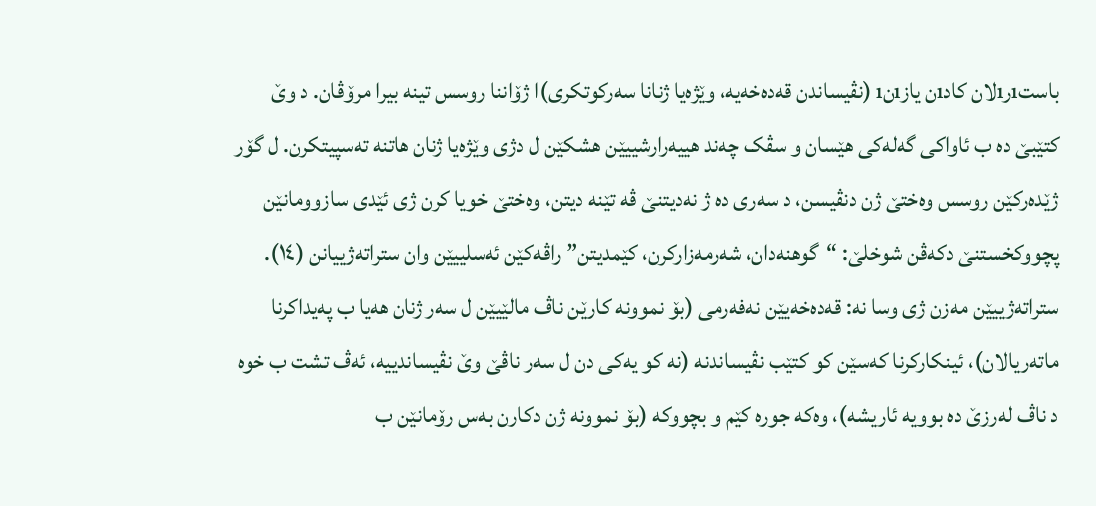باستıرıلان کادıن یازıنı (نڤیساندن قەدەخەیە، وێژەیا ژنانا سەرکوتکری)ا ژۆاننا روسس تینە بیرا مرۆڤان. د وێ کتێبێ دە ب ئاواکی گەلەکی ھێسان و سڤک چەند ھییەرارشییێن ھشکێن ل دژی وێژەیا ژنان ھاتنە تەسپیتکرن. ل گۆر ژێدەرکێن روسس وەختێ ژن دنڤیسن، د سەری دە ژ نەدیتنێ ڤە تێنە دیتن، وەختێ خویا کرن ژی ئێدی سازوومانێن پچووکخستنێ دکەڤن شوخلێ: “گوھنەدان، شەرمەزارکرن، کێمدیتن” راڤەکێن ئەسلییێن وان ستراتەژییانن (١٤). ستراتەژییێن مەزن ژی وسا نە: قەدەخەیێن نەفەرمی (بۆ نموونە کارێن ناڤ مالێیێن ل سەر ژنان ھەیا ب پەیداکرنا ماتەریالان)، ئینکارکرنا کەسێن کو کتێب نڤیساندنە (نە کو یەکی دن ل سەر ناڤێ وێ نڤیساندییە، ئەڤ تشت ب خوە د ناڤ لەرزێ دە بوویە ئاریشە)، وەکە جورە کێم و بچووکە (بۆ نموونە ژن دکارن بەس رۆمانێن ب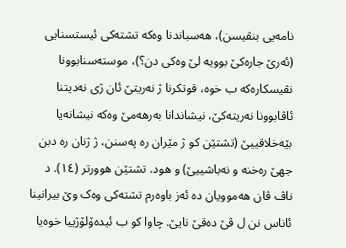نامەیی بنڤیسن)، ھەسباندنا وەکە تشتەکی ئیستسنایی (ئەرێ جارەکێ بوویە لێ وەکی دن؟)، موستەسنابوونا نڤیسکارەکە ب خوە، قوتکرنا ژ نەریتێ ئان ژی نەدیتنا ئاڤابوونا نەریتەکێ، نیشاندانا بەرھەمێ وەکە نیشانەیا بێەخلاقییێ (تشتێن کو ژ مێران رە پەسنن، ژ ژنان رە دبن جھێ رەخنە و نەباشییێ) و ھود. تشتێن ھوورتر (١٤). د ناڤ ڤان ھەموویان دە ئەز باوەرم تشتەکی وەک وێ بیرانینا ئاناس نن ل ڤێ دەقێ نایێ. چاوا کو ب ئیدەۆلۆژییا خوەیا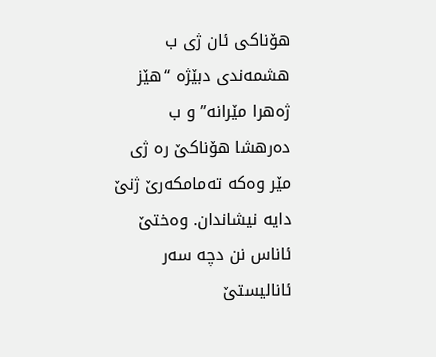ھۆناکی ئان ژی ب ھشمەندی دبێژە “ھێز ژەھرا مێرانە” و ب دەرھشا ھۆناکێ رە ژی مێر وەکە تەمامکەرێ ژنێ دایە نیشاندان. وەختێ ئاناس نن دچە سەر ئانالیستێ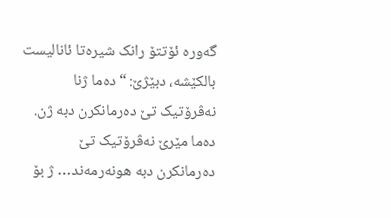گەورە ئۆتتۆ رانک شیرەتا ئانالیست بالکێشە، دبێژێ: “دەما ژنا نەڤرۆتیک تێ دەرمانکرن دبە ژن. دەما مێرێ نەڤرۆتیک تێ دەرمانکرن دبە ھونەرمەند… ژ بۆ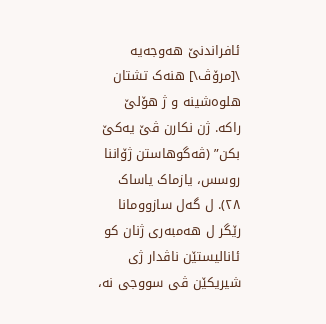ئافراندنێ ھەوجەیە \[مرۆڤ\] ھنەک تشتان ھلوەشینە و ژ ھۆلێ راکە. ژن نکارن ڤێ یەکێ بکن” (ڤەگوھاستن ژۆاننا روسس، یازماک یاساک ٢٨). ل گەل سازوومانا رێگر ل ھەمبەری ژنان کو ئانالیستێن ناڤدار ژی شیریکێن ڤی سووجی نە،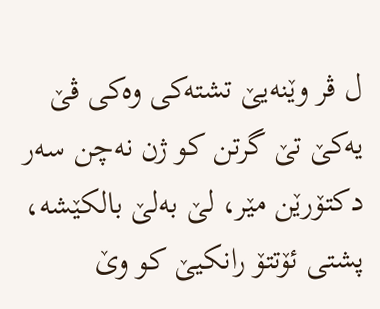ل ڤر وێنەیێ تشتەکی وەکی ڤێ یەکێ تێ گرتن کو ژن نەچن سەر دکتۆرێن مێر، لێ بەلێ بالکێشە، پشتی ئۆتتۆ رانکیێ کو وێ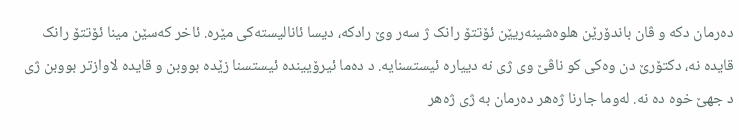دەرمان دکە و ڤان باندۆرێن ھلوەشینەریێن ئۆتتۆ رانک ژ سەر وێ رادکە، دیسا ئانالیستەکی مێرە. ئاخر کەسێن مینا ئۆتتۆ رانک قایدە نە، دکتۆرێ دن وەکی کو ناڤێ وی ژی نە دییارە ئیستسنایە. د دەما ئیرۆییندە ئیستسنا زێدە بووبن و قایدە لاوازتر بووبن ژی د جھێ خوە دە نە. لەوما جارنا ژەھر دەرمان بە ژی ژەھر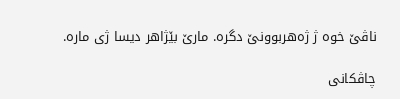ناڤێ خوە ژ ژەھربوونێ دگرە. مارێ بێژاھر دیسا ژی مارە.

چاڤکانی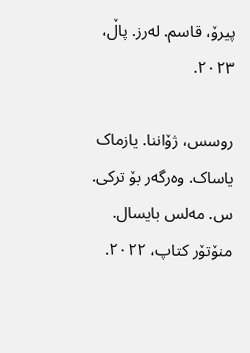پیرۆ، قاسم. لەرز. پاڵ، ٢٠٢٣.

روسس، ژۆاننا. یازماک یاساک. وەرگەر بۆ ترکی. س. مەلس بایسال. منۆتۆر کتاپ، ٢٠٢٢.